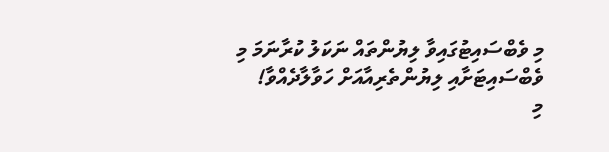މި ވެބްސައިޓުގައިވާ ލިޔުންތައް ނަކަލު ކުރާނަމަ މި ވެބްސައިޓަށާއި ލިޔުންތެރިއާއަށް ހަވާލާދެއްވާ!
މި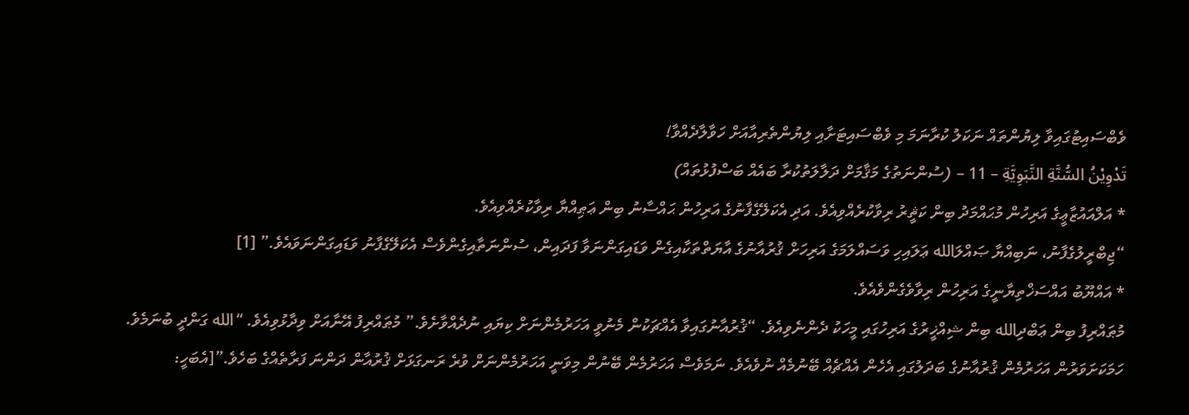ވެބްސައިޓުގައިވާ ލިޔުންތައް ނަކަލު ކުރާނަމަ މި ވެބްސައިޓަށާއި ލިޔުންތެރިއާއަށް ހަވާލާދެއްވާ!
تَدْوِيْنُ السُّنَّةِ النَّبَوِيَّةِ – 11 – (ސުންނަތުގެ މަޤާމަށް ދަލާލަތުކުރާ ބައެއް ބަސްފުޅުތައް)
* އަލްއައުޒާޢީގެ އަރިހުން މުޙައްމަދު ބިން ކަޘީރު ރިވާކުރެއްވިއެވެ. އަދި އެކަލޭގެފާނުގެ އަރިހުން ޙައްސާނު ބިން ޢަޠިއްޔާ ރިވާކުރެއްވިއެވެ.
“ޖިބްރީލުގެފާނު، ނަބިއްޔާ ޞައްލަالله ޢަލައިހި ވަސައްލަމަގެ އަރިހަށް ޤުރުއާނުގެ އާޔަތްތަކާއިގެން ވަޑައިގަންނަވާ ފަދައިން، ސުންނަތާއިގެންވެސް އެކަލޭގެފާނު ވަޑައިގަންނަވައެވެ.” [1]
* އައްޔޫބު އައްސަޚްތިޔާނީގެ އަރިހުން ރިވާވެގެންވެއެވެ.
މުޠައްރިފު ބިން ޢަބްދިالله ބިން ޝިއްޚީރުގެ އަރިހުގައި މީހަކު ދެންނެވިއެވެ. “ޤުރުއާނުގައިވާ އެއްޗަކުން މެނުވީ އަހަރުމެންނަށް ކިޔައި ނުދެއްވާށެވެ.” މުޠައްރިފު އޭނާއަށް ވިދާޅުވިއެވެ. “الله ގަންދީ ބުނަމެވެ. ހަމަކަށަވަރުން އަހަރުމެން ޤުރުއާނުގެ ބަދަލުގައި އެހެން އެއްޗެއް ބޭނުމެއް ނުވެއެވެ. ނަމަވެސް އަހަރުމެން ބޭނުން މިވަނީ އަހަރުމެންނަށް ވުރެ ރަނގަޅަށް ޤުރުއާން ދަންނަ ފަރާތެއްގެ ބަހެވެ.”[އެބަހީ: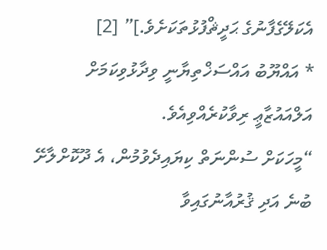އެކަލޭގެފާނުގެ ޙަދީޘްފުޅުތަކަށެވެ.]” [2]
* އައްޔޫބު އައްސަޚްތިޔާނީ ވިދާޅުވިކަމަށް އަލްއައުޒާޢީ ރިވާކުރެއްވިއެވެ.
“މީހަކަށް ސުންނަތް ކިޔައިދެވުމުން، އެ ދޫކޮށްލާށޭ ބުނެ އަދި ޤުރުއާނުގައިވާ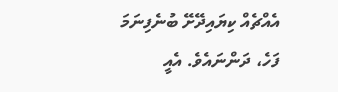އެއްޗެއް ކިޔައިދޭށޭ ބުނެފިނަމަ ފަހެ، ދަންނައެވެ. އެއީ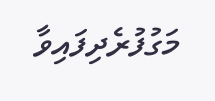މަގުފުރެދިފައިވާ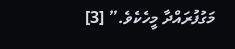މަގުފުރައްދާ މީހެކެވެ.” [3]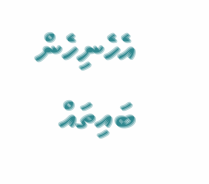އެހެނިހެން ބައިތައް